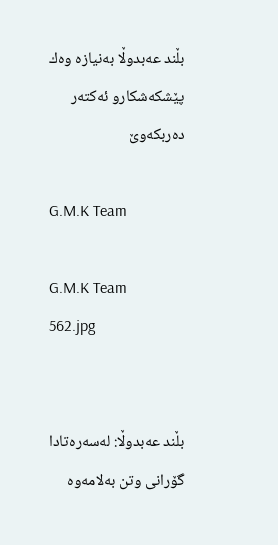بڵند عه‌بدوڵا به‌نیازه‌ وه‌ك پێشكه‌شكار‌و ئه‌كته‌ر ده‌ربكه‌وێ‌

G.M.K Team

G.M.K Team
562.jpg


بڵند عه‌بدوڵا: له‌سه‌ره‌تادا گۆرانی‌ وتن به‌لامه‌وه‌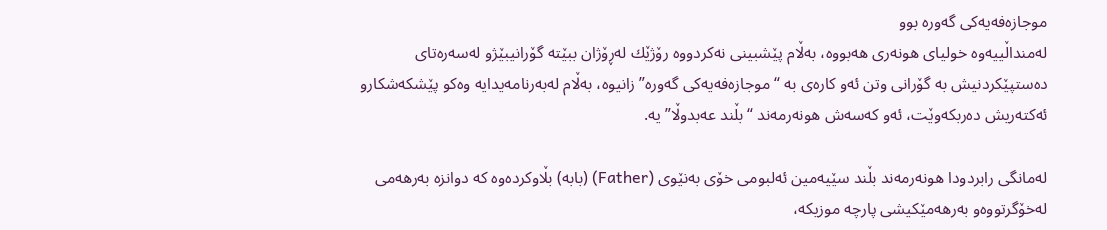موجازه‌فه‌یه‌كی‌ گه‌وره‌ بوو
له‌منداڵییه‌وه‌ خولیای‌ هونه‌ری‌ هه‌بووه‌، به‌ڵام پێشبینی‌ نه‌كردووه‌ رۆژێك له‌ڕۆژان ببێته‌ گۆرانیبێژ‌و له‌سه‌ره‌تای‌ ده‌ستپێكردنیش به‌ گۆرانی‌ وتن ئه‌و كاره‌ی‌ به‌ “موجازه‌فه‌یه‌كی‌ گه‌وره‌”زانیوه‌، به‌ڵام له‌به‌رنامه‌یدایه‌ وه‌كو پێشكه‌شكار‌و ئه‌كته‌ریش ده‌ربكه‌وێت، ئه‌و كه‌سه‌ش هونه‌رمه‌ند “بڵند عه‌بدوڵا”یه‌.

له‌مانگی‌ رابردودا هونه‌رمه‌ند بڵند سێیه‌مین ئه‌لبومی‌ خۆی‌ به‌نێوی‌ (Father) (بابه‌) بڵاوكرده‌وه‌ كه‌ دوانزه‌ به‌رهه‌می‌ له‌خۆگرتووه‌‌و به‌رهه‌مێكیشی‌ پارچه‌ موزیكه‌،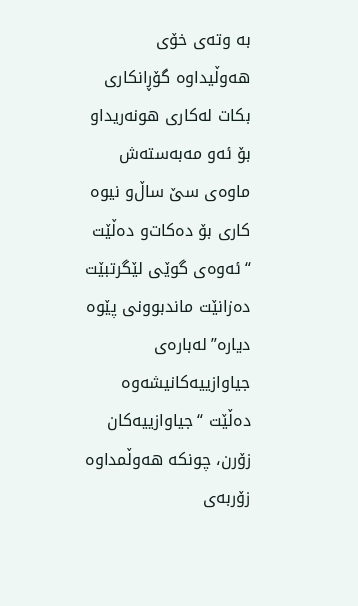به‌ وته‌ی‌ خۆی‌ هه‌وڵیداوه‌ گۆڕانكاری‌ بكات له‌كاری‌ هونه‌ریدا‌و بۆ ئه‌و مه‌به‌سته‌ش ماوه‌ی‌ سێ‌ ساڵ‌‌و نیوه‌ كاری‌ بۆ ده‌كات‌و ده‌ڵێت “ئه‌وه‌ی‌ گوێی‌ لێگرتبێت ده‌زانێت ماندبوونی‌ پێوه‌ دیاره‌”له‌باره‌ی‌ جیاوازییه‌كانیشه‌وه‌ ده‌ڵێت “جیاوازییه‌كان زۆرن، چونكه‌ هه‌وڵمداوه‌ زۆربه‌ی‌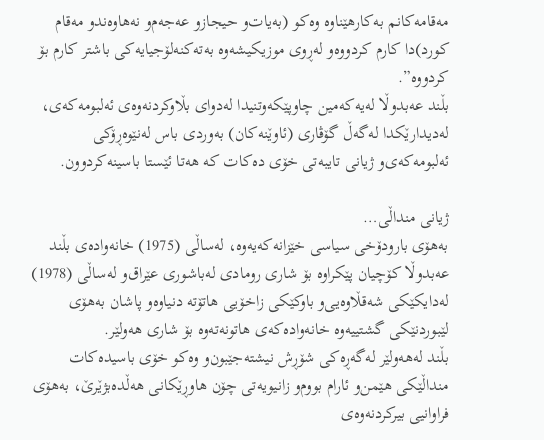مه‌قامه‌كانم به‌كارهێناوه‌ وه‌كو (به‌یات‌و حیجاز‌و عه‌جه‌م‌و نه‌هاوه‌ند‌و مه‌قام كورد)دا كارم كردووه‌‌و له‌ڕوی‌ موزیكیشه‌وه‌ به‌ته‌كنه‌لۆجیایه‌كی‌ باشتر كارم بۆ كردووه‌”.
بڵند عه‌بدوڵا له‌یه‌كه‌مین چاوپێكه‌وتنیدا له‌دوای‌ بڵاوكردنه‌وه‌ی‌ ئه‌لبومه‌كه‌ی‌، له‌دیدارێكدا له‌گه‌ڵ‌ گۆڤاری‌ (ئاوێنه‌كان) به‌وردی‌ باس له‌نێوه‌ڕۆكی‌ ئه‌لبومه‌كه‌ی‌‌و ژیانی‌ تایبه‌تی‌ خۆی‌ ده‌كات كه‌ هه‌تا ئێستا باسینه‌كردوون.

ژیانی‌ منداڵی‌…
به‌هۆی‌ بارودۆخی‌ سیاسی‌ خێزانه‌كه‌یه‌وه‌، له‌ساڵی‌ (1975) خانه‌واده‌ی‌ بڵند عه‌بدوڵا كۆچیان پێكراوه‌ بۆ شاری‌ رومادی‌ له‌باشوری‌ عێراق‌و له‌ساڵی‌ (1978) له‌دایكێكی‌ شه‌قڵاوه‌یی‌‌و باوكێكی‌ زاخۆیی‌ هاتۆته‌ دنیاوه‌‌و پاشان به‌هۆی‌ لێبوردنێكی‌ گشتییه‌وه‌ خانه‌واده‌كه‌ی‌ هاتونه‌ته‌وه‌ بۆ شاری‌ هه‌ولێر.
بڵند له‌هه‌ولێر له‌گه‌ڕه‌كی‌ شۆڕش نیشته‌جێبون‌و وه‌كو خۆی‌ باسیده‌كات منداڵێكی‌ هێمن‌و ئارام بووم‌و زانیویه‌تی‌ چۆن هاوڕێكانی‌ هه‌ڵده‌بژێرێ‌، به‌هۆی‌ فراوانیی‌ بیركردنه‌وه‌ی‌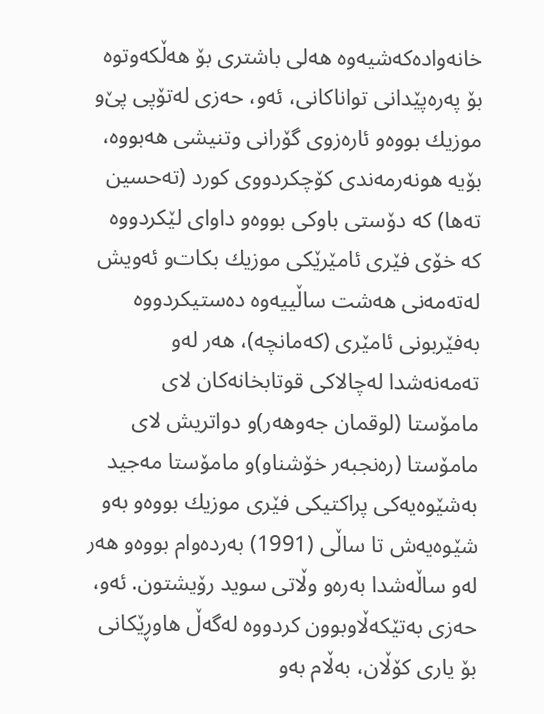خانه‌واده‌كه‌شیه‌وه‌ هه‌لی‌ باشتری‌ بۆ هه‌ڵكه‌وتوه‌ بۆ په‌ره‌پێدانی‌ تواناكانی‌، ئه‌و، حه‌زی‌ له‌تۆپی‌ پێ‌‌و موزیك بووه‌‌و ئاره‌زوی‌ گۆرانی‌ وتنیشی‌ هه‌بووه‌، بۆیه‌ هونه‌رمه‌ندی‌ كۆچكردووی‌ كورد (ته‌حسین ته‌ها) كه‌ دۆستی‌ باوكی‌ بووه‌‌و داوای‌ لێكردووه‌ كه‌ خۆی‌ فێری‌ ئامێرێكی‌ موزیك بكات‌و ئه‌ویش له‌ته‌مه‌نی‌ هه‌شت ساڵییه‌وه‌ ده‌ستیكردووه‌ به‌فێربونی‌ ئامێری‌ (كه‌مانچه‌)، هه‌ر له‌و ته‌مه‌نه‌شدا له‌چالاكی‌ قوتابخانه‌كان لای‌ مامۆستا (لوقمان جه‌وهه‌ر)و دواتریش لای‌ مامۆستا (ره‌نجبه‌ر خۆشناو)و مامۆستا مه‌جید به‌شێوه‌یه‌كی‌ پراكتیكی‌ فێری‌ موزیك بووه‌‌و به‌و شێوه‌یه‌ش تا ساڵی‌ (1991) به‌رده‌وام بووه‌‌و هه‌ر له‌و ساڵه‌شدا به‌ره‌و وڵاتی‌ سوید رۆیشتون. ئه‌و، حه‌زی‌ به‌تێكه‌ڵاوبوون كردووه‌ له‌گه‌ڵ هاوڕێكانی‌ بۆ یاری‌ كۆڵان، به‌ڵام به‌و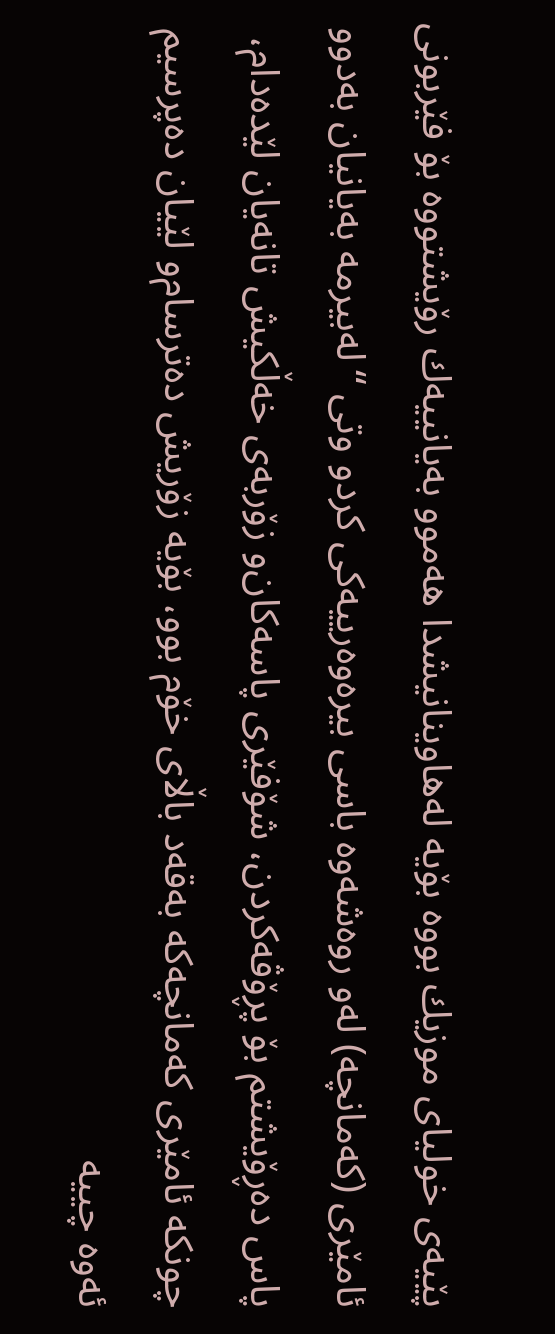پێیه‌ی‌ خولیای‌ موزیك بووه‌ بۆیه‌ له‌هاوینانیشدا هه‌موو به‌یانییه‌ك رۆیشتووه‌ بۆ فێربونی‌ ئامێری‌ (كه‌مانچه‌) له‌و روه‌شه‌وه‌ باسی‌ بیره‌وه‌رییه‌كی‌ كرد‌و وتی‌ “له‌بیرمه‌ به‌یانیان به‌دوو پاس ده‌ڕۆیشتم بۆ پڕۆڤه‌كردن، شۆفێری‌ پاسه‌كان‌و زۆربه‌ی‌ خه‌ڵكیش تانه‌یان لێده‌دام، چونكه‌ ئامێری‌ كه‌مانچه‌كه‌ به‌قه‌د باڵای‌ خۆم بوو، بۆیه‌ زۆریش ده‌ترسام‌و لێیان ده‌پرسیم ئه‌وه‌ چییه‌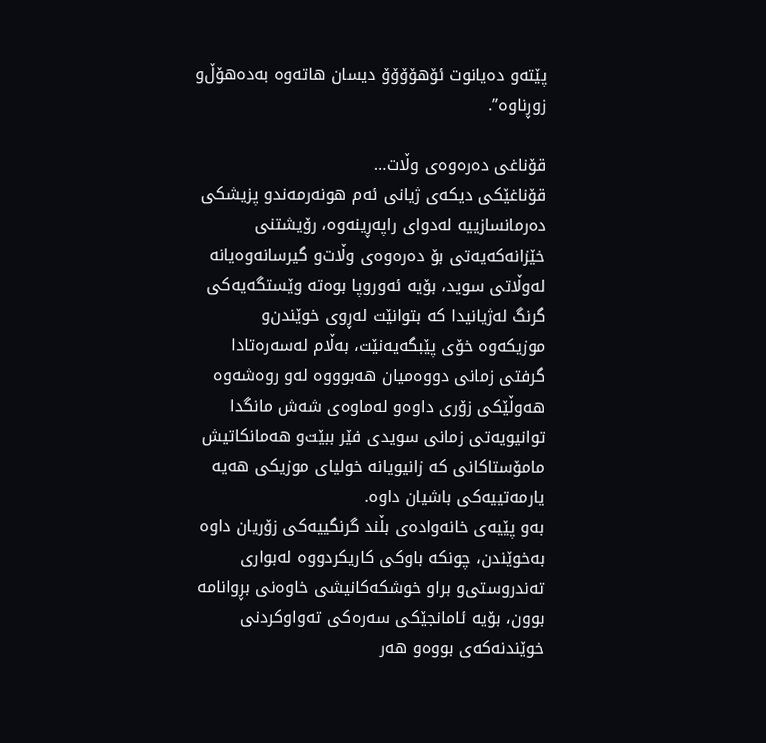پێته‌‌و ده‌یانوت ئۆهۆۆۆۆ دیسان هاته‌وه‌ به‌ده‌هۆڵ‌‌و زوڕناوه‌”.

قۆناغی‌ ده‌ره‌وه‌ی‌ وڵات…
قۆناغێكی‌ دیكه‌ی‌ ژیانی‌ ئه‌م هونه‌رمه‌ند‌و پزیشكی‌ ده‌رمانسازییه‌ له‌دوای‌ راپه‌ڕینه‌وه‌، رۆیشتنی‌ خێزانه‌كه‌یه‌تی‌ بۆ ده‌ره‌وه‌ی‌ وڵات‌و گیرسانه‌وه‌یانه‌ له‌وڵاتی‌ سوید، بۆیه‌ ئه‌وروپا بوه‌ته‌ وێستگه‌یه‌كی‌ گرنگ له‌ژیانیدا كه‌ بتوانێت له‌ڕوی‌ خوێندن‌و موزیكه‌وه‌ خۆی‌ پێبگه‌یه‌نێت، به‌ڵام له‌سه‌ره‌تادا گرفتی‌ زمانی‌ دووه‌میان هه‌بوو‌وه‌ له‌و روه‌شه‌وه‌ هه‌وڵێكی‌ زۆری‌ داوه‌‌و له‌ماوه‌ی‌ شه‌ش مانگدا توانیویه‌تی‌ زمانی‌ سویدی‌ فێر ببێت‌و هه‌مانكاتیش مامۆستاكانی‌ كه‌ زانیویانه‌ خولیای‌ موزیكی‌ هه‌یه‌ یارمه‌تییه‌كی‌ باشیان داوه‌.
به‌و پێیه‌ی‌ خانه‌واده‌ی‌ بڵند گرنگییه‌كی‌ زۆریان داوه‌ به‌خوێندن، چونكه‌ باوكی‌ كاریكردووه‌ له‌بواری‌ ته‌ندروستی‌‌و برا‌و خوشكه‌كانیشی‌ خاوه‌نی‌ بڕوانامه‌ بوون، بۆیه‌ ئامانجێكی‌ سه‌ره‌كی‌ ته‌واوكردنی‌ خوێندنه‌كه‌ی‌ بووه‌‌و هه‌ر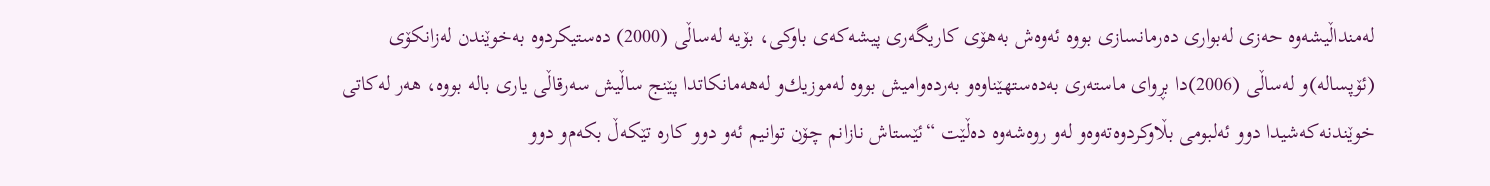له‌منداڵیشه‌وه‌ حه‌زی‌ له‌بواری‌ ده‌رمانسازی‌ بووه‌ ئه‌وه‌ش به‌هۆی‌ كاریگه‌ری‌ پیشه‌كه‌ی‌ باوكی‌، بۆیه‌ له‌ساڵی‌ (2000) ده‌ستیكردوه‌ به‌خوێندن له‌زانكۆی‌ (ئۆپساله‌)و له‌ساڵی‌ (2006)دا بڕوای‌ ماسته‌ری‌ به‌ده‌ستهێناوه‌‌و به‌رده‌وامیش بووه‌ له‌موزیك‌و له‌هه‌مانكاتدا پێنج ساڵیش سه‌رقاڵی‌ یاری‌ باله‌ بووه‌، هه‌ر له‌كاتی‌ خوێندنه‌كه‌شیدا دوو ئه‌لبومی‌ بڵاوكردوه‌ته‌وه‌‌و له‌و روه‌شه‌وه‌ ده‌ڵێت “ئێستاش نازانم چۆن توانیم ئه‌و دوو كاره‌ تێكه‌ڵ‌ بكه‌م‌و دوو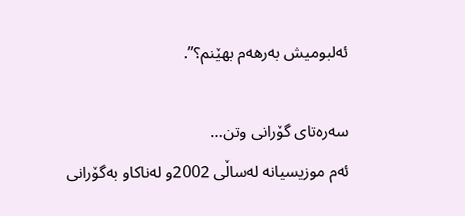ئه‌لبومیش به‌رهه‌م بهێنم؟”.

سه‌ره‌تای‌ گۆرانی‌ وتن…
ئه‌م موزیسیانه‌ له‌ساڵی‌ 2002و له‌ناكاو به‌گۆرانی‌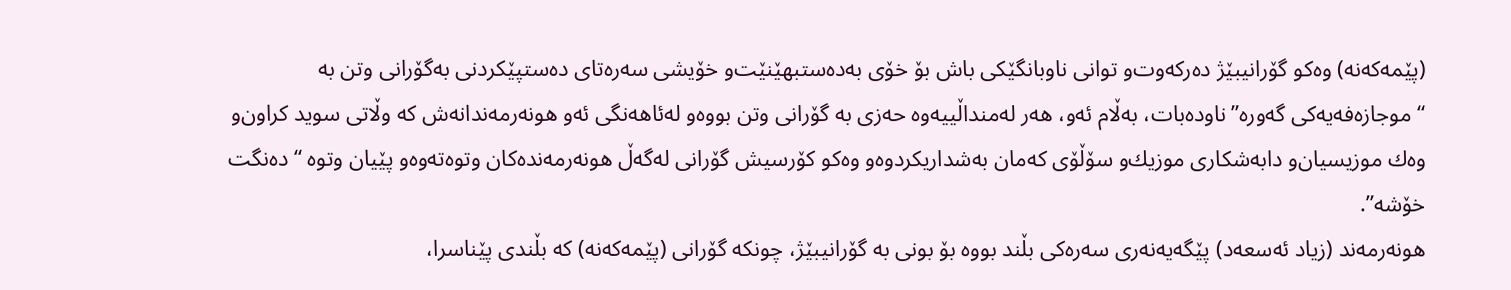(پێمه‌كه‌نه‌) وه‌كو گۆرانیبێژ ده‌ركه‌وت‌و توانی‌ ناوبانگێكی‌ باش بۆ خۆی‌ به‌ده‌ستبهێنێت‌و خۆیشی‌ سه‌ره‌تای‌ ده‌ستپێكردنی‌ به‌گۆرانی‌ وتن به‌ “موجازه‌فه‌یه‌كی‌ گه‌وره‌”ناوده‌بات، به‌ڵام ئه‌و، هه‌ر له‌منداڵییه‌وه‌ حه‌زی‌ به‌ گۆرانی‌ وتن بووه‌‌و له‌ئاهه‌نگی‌ ئه‌و هونه‌رمه‌ندانه‌ش كه‌ وڵاتی‌ سوید كراون‌و وه‌ك موزیسیان‌و دابه‌شكاری‌ موزیك‌و سۆڵۆی‌ كه‌مان به‌شداریكردوه‌‌و وه‌كو كۆرسیش گۆرانی‌ له‌گه‌ڵ‌ هونه‌رمه‌نده‌كان وتوه‌ته‌وه‌‌و پێیان وتوه‌ “ده‌نگت خۆشه‌”.
هونه‌رمه‌ند (زیاد ئه‌سعه‌د) پێگه‌یه‌نه‌ری‌ سه‌ره‌كی‌ بڵند بووه‌ بۆ بونی‌ به‌ گۆرانیبێژ، چونكه‌ گۆرانی‌ (پێمه‌كه‌نه‌) كه‌ بڵندی‌ پێناسرا،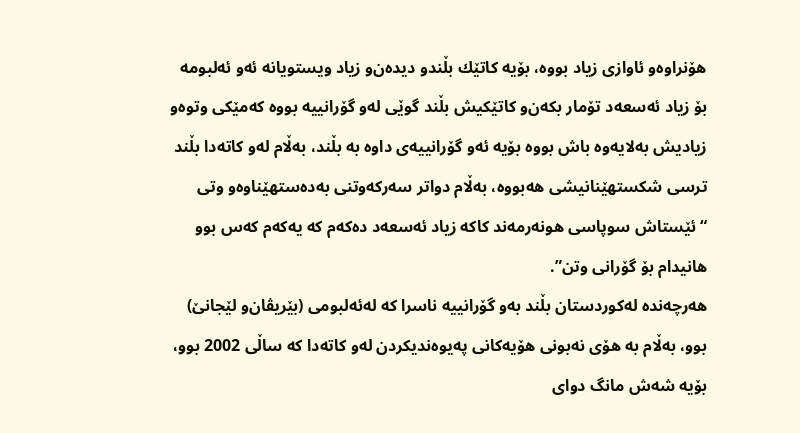هۆنراوه‌‌و ئاوازی‌ زیاد بووه‌، بۆیه‌ كاتێك بڵند‌و دیده‌ن‌و زیاد ویستویانه‌ ئه‌و ئه‌لبومه‌ بۆ زیاد ئه‌سعه‌د تۆمار بكه‌ن‌و كاتێكیش بڵند گوێی‌ له‌و گۆرانییه‌ بووه‌ كه‌مێكی‌ وتوه‌‌و زیادیش به‌لایه‌وه‌ باش بووه‌ بۆیه‌ ئه‌و گۆرانییه‌ی‌ داوه‌ به‌ بڵند، به‌ڵام له‌و كاته‌دا بڵند ترسی‌ شكستهێنانیشی‌ هه‌بووه‌، به‌ڵام دواتر سه‌ركه‌وتنی‌ به‌ده‌ستهێناوه‌‌و وتی‌ “ئێستاش سوپاسی‌ هونه‌رمه‌ند كاكه‌ زیاد ئه‌سعه‌د ده‌كه‌م كه‌ یه‌كه‌م كه‌س بوو هانیدام بۆ گۆرانی‌ وتن”.
هه‌رچه‌نده‌ له‌كوردستان بڵند به‌و گۆرانییه‌ ناسرا كه‌ له‌ئه‌لبومی‌ (بێریڤان‌و لێجانێ‌) بوو، به‌ڵام به‌ هۆی‌ نه‌بونی‌ هۆیه‌كانی‌ په‌یوه‌ندیكردن له‌و كاته‌دا كه‌ ساڵی‌ 2002 بوو، بۆیه‌ شه‌ش مانگ دوای‌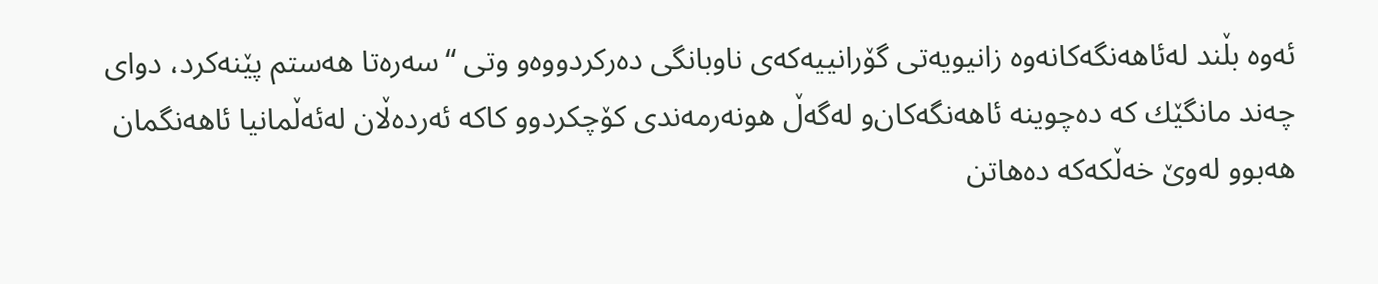ئه‌وه‌ بڵند له‌ئاهه‌نگه‌كانه‌وه‌ زانیویه‌تی‌ گۆرانییه‌كه‌ی‌ ناوبانگی‌ ده‌ركردووه‌‌و وتی‌ “سه‌ره‌تا هه‌ستم پێنه‌كرد، دوای‌ چه‌ند مانگێك كه‌ ده‌چوینه‌ ئاهه‌نگه‌كان‌و له‌گه‌ڵ‌ هونه‌رمه‌ندی‌ كۆچكردوو كاكه‌ ئه‌رده‌ڵان له‌ئه‌ڵمانیا ئاهه‌نگمان هه‌بوو له‌وێ‌ خه‌ڵكه‌كه‌ ده‌هاتن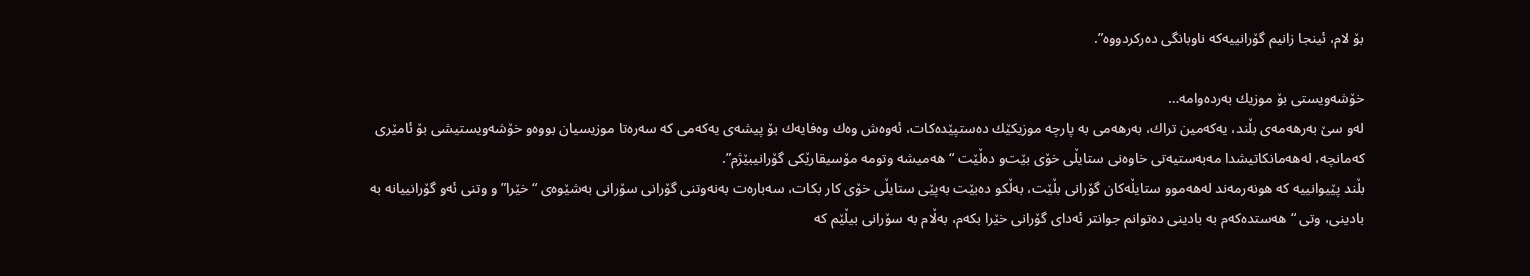بۆ لام، ئینجا زانیم گۆرانییه‌كه‌ ناوبانگی‌ ده‌ركردووه‌”.

خۆشه‌ویستی‌ بۆ موزیك به‌رده‌وامه‌…
له‌و سێ‌ به‌رهه‌مه‌ی‌ بڵند، یه‌كه‌مین تراك، به‌رهه‌می‌ به‌ پارچه‌ موزیكێك ده‌ستپێده‌كات، ئه‌وه‌ش وه‌ك وه‌فایه‌ك بۆ پیشه‌ی یه‌كه‌می‌ كه‌ سه‌ره‌تا موزیسیان بووه‌‌و خۆشه‌ویستیشی‌ بۆ ئامێری‌ كه‌مانچه‌، له‌هه‌مانكاتیشدا مه‌به‌ستیه‌تی‌ خاوه‌نی‌ ستایڵی‌ خۆی‌ بێت‌و ده‌ڵێت “هه‌میشه‌ وتومه‌ مۆسیقارێكی‌ گۆرانیبێژم”.
بڵند پێیوانییه‌ كه‌ هونه‌رمه‌ند له‌هه‌موو ستایڵه‌كان گۆرانی‌ بڵێت، به‌ڵكو ده‌بێت به‌پێی‌ ستایڵی‌ خۆی‌ كار بكات، سه‌باره‌ت به‌نه‌وتنی‌ گۆرانی‌ سۆرانی‌ به‌شێوه‌ی‌ “خێرا”و وتنی‌ ئه‌و گۆرانییانه‌ به‌ بادینی‌، وتی‌ “هه‌ستده‌كه‌م به‌ بادینی‌ ده‌توانم جوانتر ئه‌دای‌ گۆرانی‌ خێرا بكه‌م، به‌ڵام به‌ سۆرانی‌ بیڵێم كه‌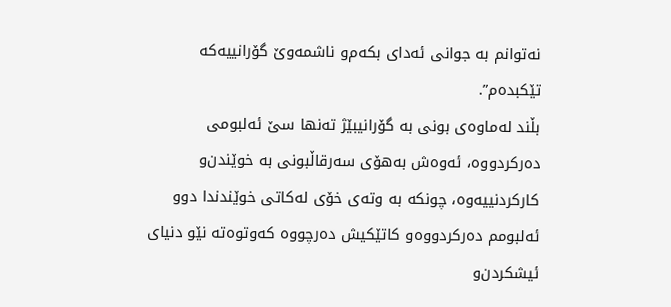نه‌توانم به‌ جوانی‌ ئه‌دای‌ بكه‌م‌و ناشمه‌وێ‌ گۆرانییه‌كه‌ تێكبده‌م”.
بڵند له‌ماوه‌ی‌ بونی‌ به‌ گۆرانیبێژ ته‌نها سێ‌ ئه‌لبومی‌ ده‌ركردووه‌، ئه‌وه‌ش به‌هۆی‌ سه‌رقاڵبونی‌ به‌ خوێندن‌و كاركردنییه‌وه‌، چونكه‌ به‌ وته‌ی‌ خۆی‌ له‌كاتی‌ خوێندندا دوو ئه‌لبومم ده‌ركرد‌ووه‌‌و كاتێكیش ده‌رچووه‌ كه‌وتوه‌ته‌ نێو دنیای‌ ئیشكردن‌و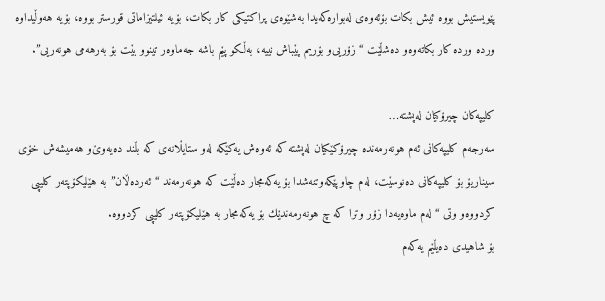پێویستیش بووه‌ ئیش بكات بۆئه‌وه‌ی‌ له‌بواره‌كه‌یدا به‌شێوه‌ی‌ پراكتیكی‌ كار بكات، بۆیه‌ ئیلتیزاماتی‌ قورستر بووه‌، بۆیه‌ هه‌وڵیداوه‌ ورده‌ ورده‌ كار بكاته‌وه‌‌و ده‌شڵێت “زۆریی‌‌و بۆریم پێباش نییه‌، به‌ڵكو پێم باشه‌ جه‌ماوه‌ر تینوو بێت بۆ به‌رهه‌می‌ هونه‌ریی‌”.

كلیپه‌كان چیرۆكیان له‌پشته‌…
سه‌رجه‌م كلیپه‌كانی‌ ئه‌م هونه‌رمه‌نده‌ چیرۆكێكیان له‌پشته‌ كه‌ ئه‌وه‌ش یه‌كێكه‌ له‌و ستایڵانه‌ی‌ كه‌ بڵند ده‌یه‌وێ‌‌و هه‌میشه‌ش خۆی‌ سیناریۆ بۆ كلیپه‌كانی‌ ده‌نوسێت، له‌م چاوپێكه‌وتنه‌شدا بۆ یه‌كه‌مجار ده‌ڵێت كه‌ هونه‌رمه‌ند “ئه‌رده‌ڵان”به‌ هێلیكۆپته‌ر كلیپی‌ كردووه‌‌و وتی‌ “له‌م ماوه‌یه‌دا زۆر وترا كه‌ چ هونه‌رمه‌ندێك بۆ یه‌كه‌مجار به‌ هێلیكۆپته‌ر كلیپی‌ كردووه‌.
بۆ شاهیدی‌ ده‌یڵێم یه‌كه‌م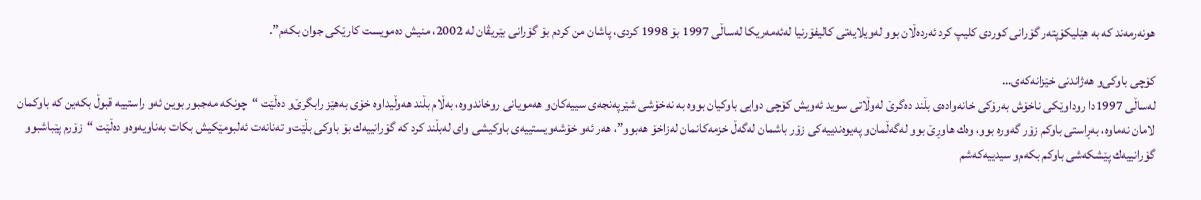هونه‌رمه‌ند كه‌ به‌ هێلیكۆپته‌ر گۆرانی‌ كوردی‌ كلیپ كرد ئه‌رده‌ڵان بوو له‌ویلایه‌تی‌ كالیفۆرنیا له‌ئه‌مه‌ریكا له‌ساڵی‌ 1997 بۆ 1998 كردی‌، پاشان من كردم بۆ گۆرانی‌ بێریڤان له‌ 2002، منیش ده‌مویست كارێكی‌ جوان بكه‌م”.

كۆچی‌ باوكی‌‌و هه‌ژاندنی‌ خێزانه‌كه‌ی‌…
له‌ساڵی‌ 1997دا روداوێكی‌ ناخۆش به‌رۆكی‌ خانه‌واده‌ی‌ بڵند ده‌گرێ‌ له‌وڵاتی‌ سوید ئه‌ویش كۆچی‌ دوایی‌ باوكیان بووه‌ به‌ نه‌خۆشی‌ شێرپه‌نجه‌ی‌ سییه‌كان‌و هه‌مویانی‌ روخاندووه‌، به‌ڵام بڵند هه‌وڵیداوه‌ خۆی‌ به‌هێز رابگرێ‌‌و ده‌ڵێت “چونكه‌ مه‌جبور بوین ئه‌و راستییه‌ قبوڵ‌ بكه‌ین كه‌ باوكمان لامان نه‌ماوه‌، به‌ڕاستی‌ باوكم زۆر گه‌وره‌ بوو، وه‌ك هاوڕێ‌ بوو له‌گه‌ڵمان‌و په‌یوه‌ندییه‌كی‌ زۆر باشمان له‌گه‌ڵ‌ خزمه‌كانمان له‌زاخۆ هه‌بوو”، هه‌ر ئه‌و خۆشه‌ویستییه‌ی‌ باوكیشی‌ وای‌ له‌بڵند كرد كه‌ گۆرانییه‌ك بۆ باوكی‌ بڵێت‌و ته‌نانه‌ت ئه‌لبومێكیش بكات به‌ناویه‌وه‌‌و ده‌ڵێت “زۆرم پێباشبوو گۆرانییه‌ك پێشكه‌شی‌ باوكم بكه‌م‌و سیدییه‌كه‌شم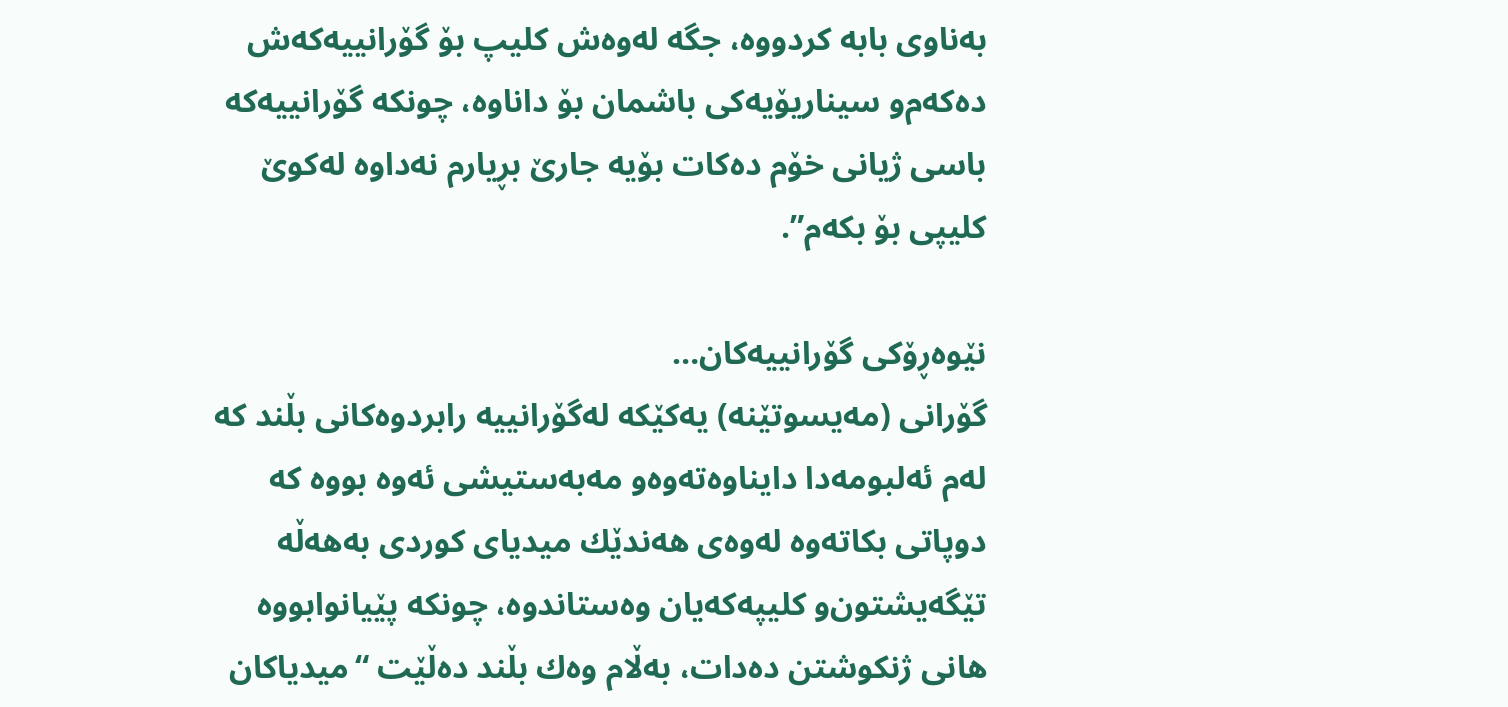به‌ناوی‌ بابه‌ كردووه‌، جگه‌ له‌وه‌ش كلیپ بۆ گۆرانییه‌كه‌ش ده‌كه‌م‌و سیناریۆیه‌كی‌ باشمان بۆ داناوه‌، چونكه‌ گۆرانییه‌كه‌ باسی‌ ژیانی‌ خۆم ده‌كات بۆیه‌ جارێ‌ بڕیارم نه‌داوه‌ له‌كوێ‌ كلیپی‌ بۆ بكه‌م”.

نێوه‌ڕۆكی‌ گۆرانییه‌كان…
گۆرانی‌ (مه‌یسوتێنه‌) یه‌كێكه‌ له‌گۆرانییه‌ رابردوه‌كانی‌ بڵند كه‌ له‌م ئه‌لبومه‌دا دایناوه‌ته‌وه‌‌و مه‌به‌ستیشی‌ ئه‌وه‌ بووه‌ كه‌ دوپاتی‌ بكاته‌وه‌ له‌وه‌ی‌ هه‌ندێك میدیای‌ كوردی‌ به‌هه‌ڵه‌ تێگه‌یشتون‌و كلیپه‌كه‌یان وه‌ستاندوه‌، چونكه‌ پێیانوابووه‌ هانی‌ ژنكوشتن ده‌دات، به‌ڵام وه‌ك بڵند ده‌ڵێت “میدیاكان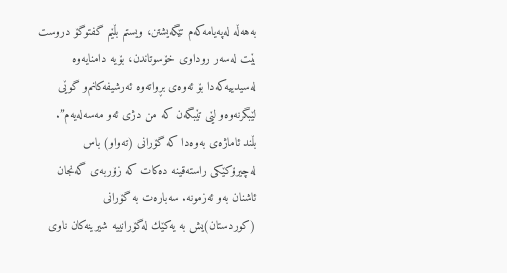به‌هه‌ڵه‌ له‌په‌یامه‌كه‌م تێگه‌یشتن، ویستم بڵێم گفتوگۆ دروست بێت له‌سه‌ر روداوی‌ خۆسوتاندن، بۆیه‌ دامنایه‌وه‌ له‌سیدییه‌كه‌دا بۆ ئه‌وه‌ی‌ بڕواته‌وه‌ ئه‌رشیفه‌كانم‌و گوێی‌ لێبگرنه‌وه‌‌و لێی‌ تێبگه‌ن كه‌ من دژی‌ ئه‌و مه‌سه‌له‌یه‌م”.
بڵند ئاماژه‌ی‌ به‌وه‌دا كه‌ گۆرانی‌ (ته‌واو) باس له‌چیرۆكێكی‌ راسته‌قینه‌ ده‌كات كه‌ زۆربه‌ی‌ گه‌نجان ئاشنان به‌و ئه‌زمونه‌. سه‌باره‌ت به‌ گۆرانی‌ (كوردستان)یش به‌ یه‌كێك له‌گۆرانییه‌ شیرینه‌كان ناوی‌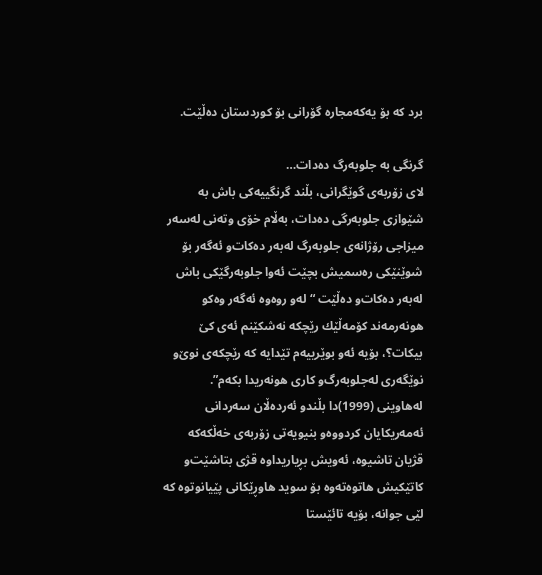برد كه‌ بۆ یه‌كه‌مجاره‌ گۆرانی‌ بۆ كوردستان ده‌ڵێت.

گرنگی‌ به‌ جلوبه‌رگ ده‌دات…
لای‌ زۆربه‌ی‌ گوێگرانی‌، بڵند گرنگییه‌كی‌ باش به‌ شێوازی‌ جلوبه‌رگی‌ ده‌دات، به‌ڵام خۆی‌ وته‌نی‌ له‌سه‌ر میزاجی‌ رۆژانه‌ی‌ جلوبه‌رگ له‌به‌ر ده‌كات‌و ئه‌گه‌ر بۆ شوێنێكی‌ ره‌سمیش بچێت ئه‌وا جلوبه‌رگێكی‌ باش له‌به‌ر ده‌كات‌و ده‌ڵێت “له‌و روه‌وه‌ ئه‌گه‌ر وه‌كو هونه‌رمه‌ند كۆمه‌ڵێك رێچكه‌ نه‌شكێنم ئه‌ی‌ كێ‌ بیكات؟، بۆیه‌ ئه‌و بوێرییه‌م تێدایه‌ كه‌ رێچكه‌ی‌ نوێ‌‌و نوێگه‌ری‌ له‌جلوبه‌رگ‌و كاری‌ هونه‌ریدا بكه‌م”.
له‌هاوینی‌ (1999)دا بڵند‌و ئه‌رده‌ڵان سه‌ردانی‌ ئه‌مه‌ریكایان كردووه‌‌و بنیویه‌تی‌ زۆربه‌ی‌ خه‌ڵكه‌كه‌ قژیان تاشیوه‌، ئه‌ویش بڕیاریداوه‌ قژی‌ بتاشێت‌و كاتێكیش هاتوه‌ته‌وه‌ بۆ سوید هاوڕێكانی‌ پێیانوتوه‌ كه‌ لێی‌ جوانه‌، بۆیه‌ تائێستا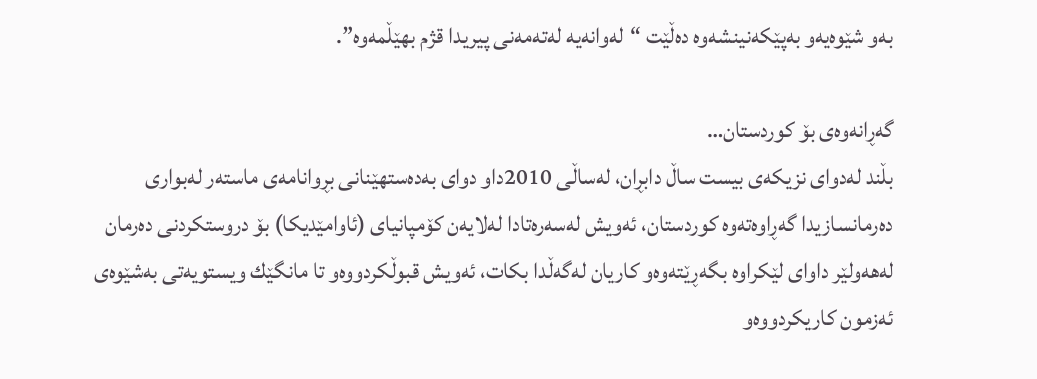به‌و شێوه‌یه‌‌و به‌پێكه‌نینشه‌وه‌ ده‌ڵێت “له‌وانه‌یه‌ له‌ته‌مه‌نی‌ پیریدا قژم بهێڵمه‌وه‌”.

گه‌ڕانه‌وه‌ی‌ بۆ كوردستان…
بڵند له‌دوای‌ نزیكه‌ی‌ بیست ساڵ‌ دابڕان، له‌ساڵی‌ 2010دا‌و دوای‌ به‌ده‌ستهێنانی‌ بڕوانامه‌ی‌ ماسته‌ر له‌بواری‌ ده‌رمانسازیدا گه‌ڕاوه‌ته‌وه‌ كوردستان، ئه‌ویش له‌سه‌ره‌تادا له‌لایه‌ن كۆمپانیای‌ (ئاوامێدیكا) بۆ دروستكردنی‌ ده‌رمان له‌هه‌ولێر داوای‌ لێكراوه‌ بگه‌ڕێته‌وه‌‌و كاریان له‌گه‌ڵدا بكات، ئه‌ویش قبوڵكردووه‌‌و تا مانگێك ویستویه‌تی‌ به‌شێوه‌ی ئه‌زمون كاریكردووه‌‌و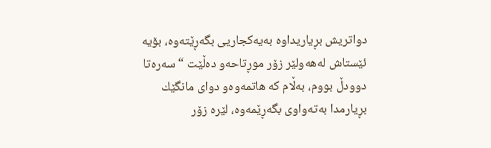دواتریش بڕیاریداوه‌ به‌یه‌كجاریی‌ بگه‌ڕێته‌وه‌، بۆیه‌ ئێستاش له‌هه‌ولێر زۆر موڕتاحه‌‌و ده‌ڵێت “سه‌ره‌تا دوودڵ‌ بووم، به‌ڵام كه‌ هاتمه‌وه‌‌و دوای‌ مانگێك بڕیارمدا به‌ته‌واوی‌ بگه‌ڕێمه‌وه‌، لێره‌ زۆر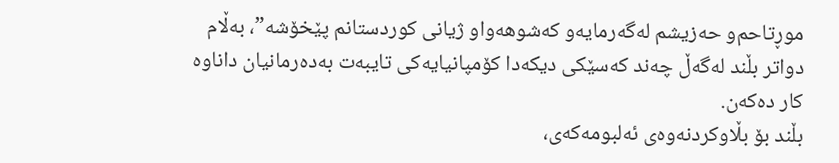موڕتاحم‌و حه‌زیشم له‌گه‌رمایه‌‌و كه‌شوهه‌وا‌و ژیانی‌ كوردستانم پێخۆشه‌”، به‌ڵام دواتر بڵند له‌گه‌ڵ‌ چه‌ند كه‌سێكی‌ دیكه‌دا كۆمپانیایه‌كی‌ تایبه‌ت به‌ده‌رمانیان داناوه‌ كار ده‌كه‌ن.
بڵند بۆ بڵاوكردنه‌وه‌ی‌ ئه‌لبومه‌كه‌ی‌،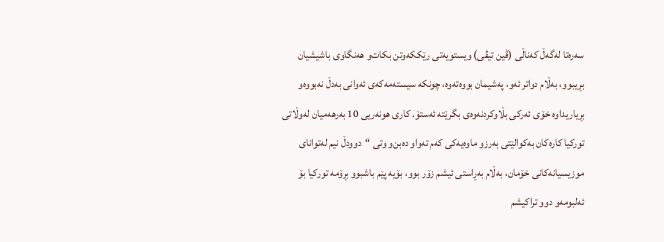سه‌ره‌تا له‌گه‌ڵ‌ كه‌ناڵی‌ (ڤین تیڤی‌) ویستویه‌تی‌ رێككه‌وتن بكات‌و هه‌نگاوی‌ باشیشیان بڕیبوو، به‌ڵام دواتر ئه‌و، په‌شیمان بووه‌ته‌وه‌، چونكه‌ سیسته‌مه‌كه‌ی‌ ئه‌وانی‌ به‌دڵ‌ نه‌بووه‌‌و بڕیاریداوه‌ خۆی‌ ئه‌ركی‌ بڵاوكردنه‌وه‌ی‌ بگرێته‌ ئه‌ستۆ. كاری‌ هونه‌ریی‌ 10 به‌رهه‌میان له‌وڵاتی‌ توركیا كاره‌كان به‌كوالێتی‌ به‌رز‌و ماوه‌یه‌كی‌ كه‌م ته‌واو ده‌بن‌و وتی‌ “دوودڵ‌ نیم له‌توانای‌ موزیسیانه‌كانی‌ خۆمان، به‌ڵام به‌ڕاستی‌ ئیشم زۆر بوو، بۆیه‌ پێم باشبوو بڕۆمه‌ توركیا بۆ ئه‌لبومه‌‌و دوو تراكیشم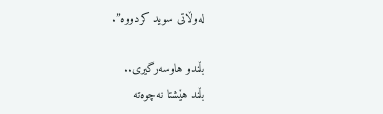له‌وڵاتی‌ سوید كردووه‌”.

بڵند‌و هاوسه‌رگیری‌..
بڵند هێشتا نه‌چوه‌ته‌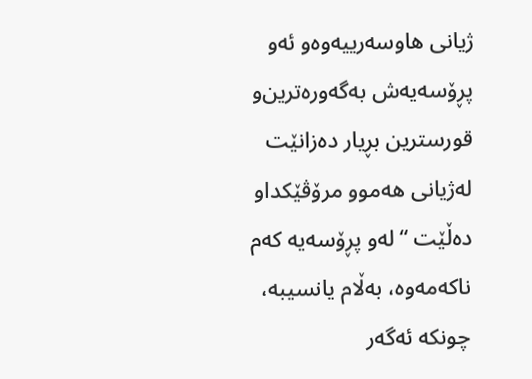ژیانی‌ هاوسه‌رییه‌وه‌‌و ئه‌و پڕۆسه‌یه‌ش به‌گه‌وره‌ترین‌و قورسترین بڕیار ده‌زانێت له‌ژیانی‌ هه‌موو مرۆڤێكدا‌و ده‌ڵێت “له‌و پڕۆسه‌یه‌ كه‌م ناكه‌مه‌وه‌، به‌ڵام یانسیبه‌، چونكه‌ ئه‌گه‌ر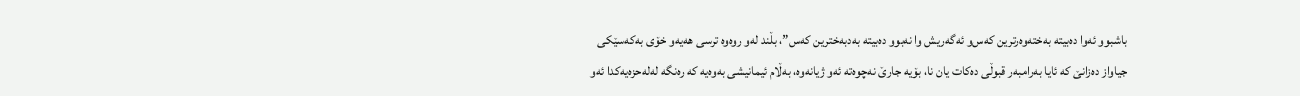باشبوو ئه‌وا ده‌بیته‌ به‌خته‌وه‌رترین كه‌س‌و ئه‌گه‌ریش وا نه‌بوو ده‌بیته‌ به‌دبه‌خترین كه‌س”، بڵند له‌و روه‌وه‌ ترسی‌ هه‌یه‌‌و خۆی‌ به‌كه‌سێكی‌ جیاواز ده‌زانێ‌ كه‌ ئایا به‌رامبه‌ر قبوڵی‌ ده‌كات یان نا، بۆیه‌ جارێ‌ نه‌چوه‌ته‌ ئه‌و ژیانه‌وه‌، به‌ڵام ئیمانیشی‌ به‌وه‌یه‌ كه‌ ره‌نگه‌ له‌له‌حزه‌یه‌كدا ئه‌و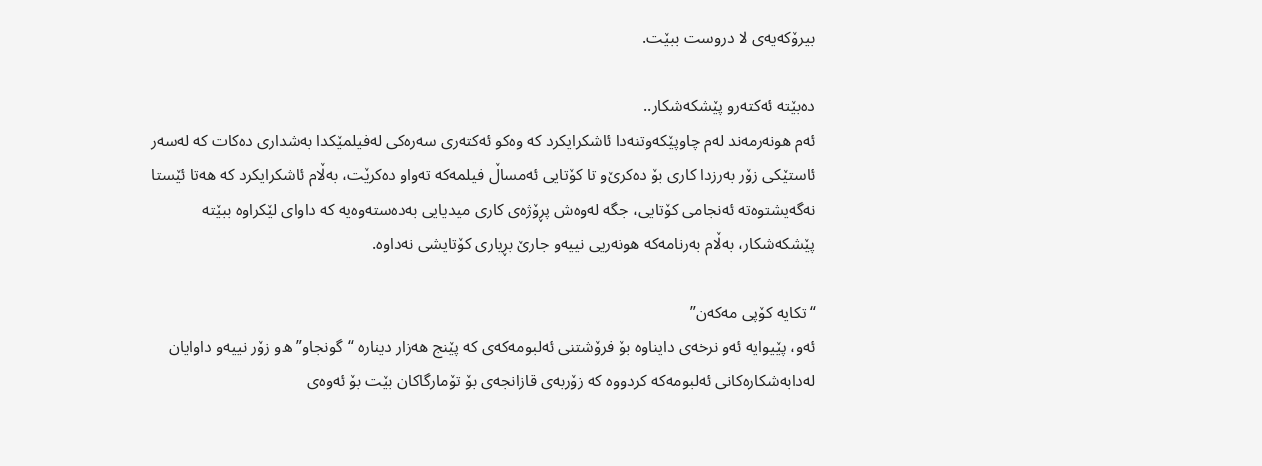بیرۆكه‌یه‌ی‌ لا دروست ببێت.

ده‌بێته‌ ئه‌كته‌ر‌و پێشكه‌شكار..
ئه‌م هونه‌رمه‌ند له‌م چاوپێكه‌وتنه‌دا ئاشكرایكرد كه‌ وه‌كو ئه‌كته‌ری‌ سه‌ره‌كی‌ له‌فیلمێكدا به‌شداری‌ ده‌كات كه‌ له‌سه‌ر ئاستێكی‌ زۆر به‌رزدا كاری‌ بۆ ده‌كرێ‌‌و تا كۆتایی‌ ئه‌مساڵ‌ فیلمه‌كه‌ ته‌واو ده‌كرێت، به‌ڵام ئاشكرایكرد كه‌ هه‌تا ئێستا نه‌گه‌یشتوه‌ته‌ ئه‌نجامی‌ كۆتایی‌، جگه‌ له‌وه‌ش پڕۆژه‌ی كاری‌ میدیایی‌ به‌ده‌سته‌وه‌یه‌ كه‌ داوای‌ لێكراوه‌ ببێته‌ پێشكه‌شكار، به‌ڵام به‌رنامه‌كه‌ هونه‌ریی‌ نییه‌‌و جارێ‌ بڕیاری‌ كۆتایشی‌ نه‌داوه‌.

“تكایه‌ كۆپی‌ مه‌كه‌ن”
ئه‌و، پێیوایه‌ ئه‌و نرخه‌ی‌ دایناوه‌ بۆ فرۆشتنی‌ ئه‌لبومه‌كه‌ی‌ كه‌ پێنج هه‌زار دیناره‌ “گونجاو”ه‌‌و زۆر نییه‌‌و داوایان له‌دابه‌شكاره‌كانی‌ ئه‌لبومه‌كه‌ كردووه‌ كه‌ زۆربه‌ی‌ قازانجه‌ی‌ بۆ تۆمارگاكان بێت بۆ ئه‌وه‌ی‌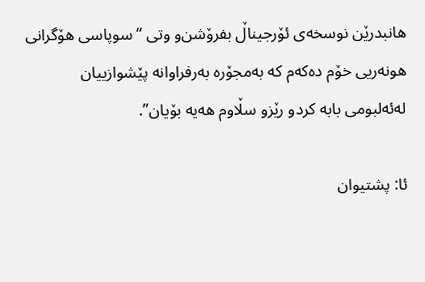هانبدرێن نوسخه‌ی‌ ئۆرجیناڵ‌ بفرۆشن‌و وتی‌ “سوپاسی‌ هۆگرانی‌ هونه‌ریی‌ خۆم ده‌كه‌م كه‌ به‌مجۆره‌ به‌رفراوانه‌ پێشوازییان له‌ئه‌لبومی‌ بابه‌ كرد‌و رێز‌و سڵاوم هه‌یه‌ بۆیان”.

ئا: پشتیوان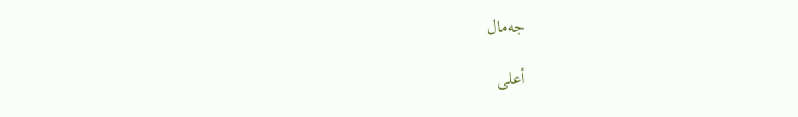جه‌مال

أعلى